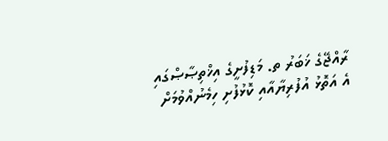ރާއްޖޭގެ ޚަބަރު ތ. މަޑިފުށީގެ އިޚްތިޞާޞްގައި އެ އަތޮޅު އުފުރިޔާއާއި ކޮޅުފުށި ހިމެނުއްވުމަށް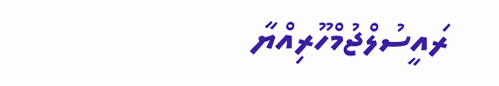ރައީސުލްޖުމްހޫރިއްޔާ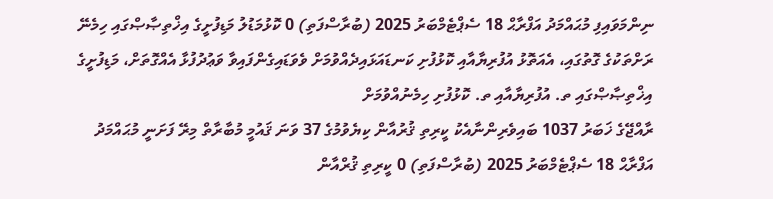ނިންމަވައިފި މުޙައްމަދު އަފްރާޙް 18 ސެޕްޓެމްބަރު 2025 (ބުރާސްފަތި) 0 ކޮޅުމަޑުލު މަޑިފުށީގެ އިޚްތިޞާޞްގައި ހިމެނޭ ރަށްތަކުގެ ގޮތުގައި، އެއަތޮޅު އުފުރިޔާއާއި ކޮޅުފުށި ކަނޑައަޅައިދެއްވުމަށް ވެވަޑައިގެންފައިވާ ވަޢުދުފުޅާ އެއްގޮތަށް، މަޑިފުށީގެ އިޚްތިޞާޞްގައި ތ. އުފުރިޔާއާއި ތ. ކޮޅުފުށި ހިމެނުއްވުމަށް
ރާއްޖޭގެ ޚަބަރު 1037 ބައިވެރިންނާއެކު ކީރިތި ޤުރުއާން ކިޔެވުމުގެ 37 ވަނަ ޤައުމީ މުބާރާތް މިރޭ ފަށަނީ މުޙައްމަދު އަފްރާޙް 18 ސެޕްޓެމްބަރު 2025 (ބުރާސްފަތި) 0 ކީރިތި ޤުރްއާން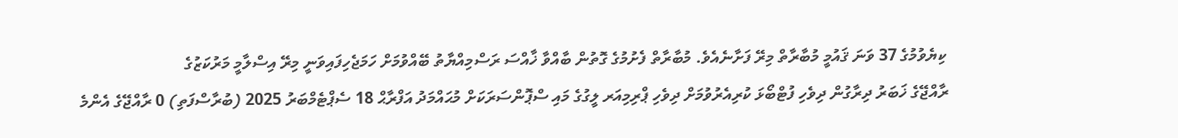ކިޔެވުމުގެ 37 ވަނަ ޤައުމީ މުބާރާތް މިރޭ ފަށާނެއެވެ. މުބާރާތް ފެށުމުގެ ގޮތުން ބާއްވާ ޚާއްސަ ރަސްމިއްޔާތު ބޭއްވުމަށް ހަމަޖެހިފައިވަނީ މިރޭ އިސްލާމީ މަރުކަޒުގެ
ރާއްޖޭގެ ޚަބަރު ދިރާގުން ދިވެހި ފުޓްބޯޅަ ކުރިއެރުވުމަށް ދިވެހި ޕްރިމިއަރ ލީގުގެ މައި ސްޕޮންސަރަކަށް މުޙައްމަދު އަފްރާޙް 18 ސެޕްޓެމްބަރު 2025 (ބުރާސްފަތި) 0 ރާއްޖޭގެ އެންމެ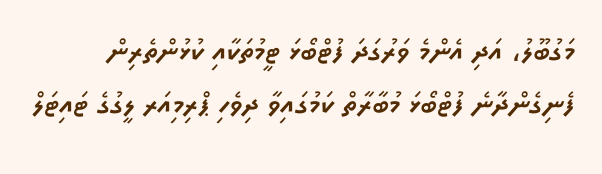މަގުބޫލު، އަދި އެންމެ ވަރުގަދަ ފުޓްބޯޅަ ޓީމުތަކާއި ކުޅުންތެރިން ފެނިގެންދާނެ ފުޓްބޯޅަ މުބާރާތް ކަމުގައިވާ ދިވެހި ޕްރިމިއަރ ލީގުގެ ޓައިޓަލް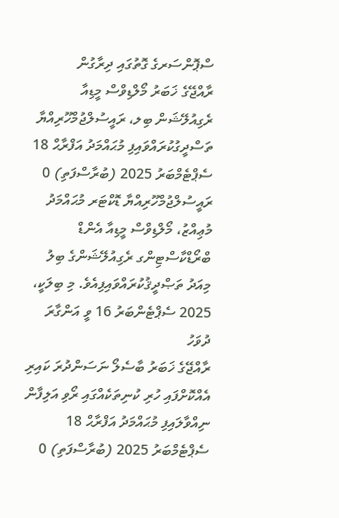ސްޕޮންސަރގެ ގޮތުގައި ދިރާގުން
ރާއްޖޭގެ ޚަބަރު މޯލްޑިވްސް މީޑިއާ ރެގިއުލޭޝަން ބިލ، ރައީސުލްޖުމްހޫރިއްޔާ ތަސްދީގުކުރައްވައިފި މުޙައްމަދު އަފްރާޙް 18 ސެޕްޓެމްބަރު 2025 (ބުރާސްފަތި) 0 ރައީސުލްޖުމްހޫރިއްޔާ ޑޮކްޓަރ މުޙައްމަދު މުޢިއްޒު، މޯލްޑިވްސް މީޑިއާ އެންޑް ބްރޯޑްކާސްޓިންގ ރެގިއުލޭޝަންގެ ބިލު މިއަދު ތަޞްދީޤުކުރައްވައިފިއެވެ. މި ބިލަކީ، 2025 ސެޕްޓެންބަރު 16 ވީ އަންގާރަ ދުވަހު
ރާއްޖޭގެ ޚަބަރު ބާސެލޯ ނަސަންދުރަ ކައިރި އެއްކޮށްފައި ހުރި ކުނިތަކެއްގައި ރޯވި އަލިފާން ނިއްވާލައިފި މުޙައްމަދު އަފްރާޙް 18 ސެޕްޓެމްބަރު 2025 (ބުރާސްފަތި) 0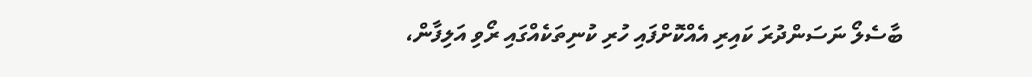ބާސެލޯ ނަސަންދުރަ ކައިރި އެއްކޮށްފައި ހުރި ކުނިތަކެއްގައި ރޯވި އަލިފާން،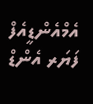އެމްއެންޑީއެފް ފަޔަރ އެންޑް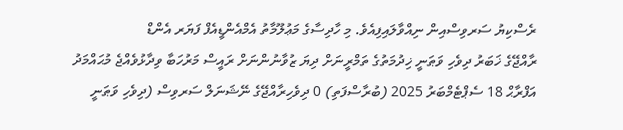ރެސްކިޔު ސަރވިސްއިން ނިއްވާލައިފިއެވެ. މި ހާދިސާގެ މަޢުލޫމާތު އެމްއެންޑީއެފް ފަޔަރ އެންޑް
ރާއްޖޭގެ ޚަބަރު ދިވެހި ވަޠަނީ ޚިދުމަތުގެ ތަމްރީނަށް ދިޔަ ޒުވާނުންނަށް ރައީސް މަރުހަބާ ވިދާޅުވެއްޖެ މުޙައްމަދު އަފްރާޙް 18 ސެޕްޓެމްބަރު 2025 (ބުރާސްފަތި) 0 ދިވެހިރާއްޖޭގެ ނޭޝަނަލް ސަރވިސް (ދިވެހި ވަޠަނީ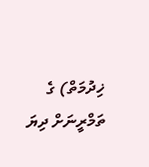ޚިދުމަތް) ގެ ތަމްރީނަށް ދިޔަ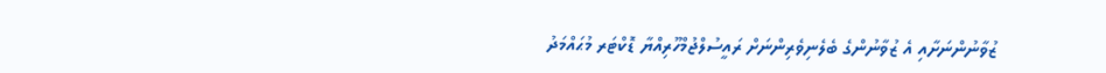ޒުވާނުންނަށާއި އެ ޒުވާނުންގެ ބެލެނިވެރިންނަށް ރައީސުލްޖުމްހޫރިއްޔާ ޑޮކްޓަރ މުޙައްމަދު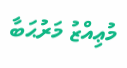މުޢިއްޒު މަރުޙަބާ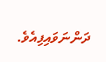ދަންނަވައިފިއެވެ.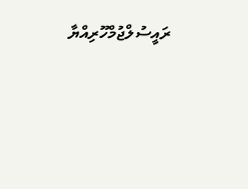ރައީސުލްޖުމްހޫރިއްޔާ